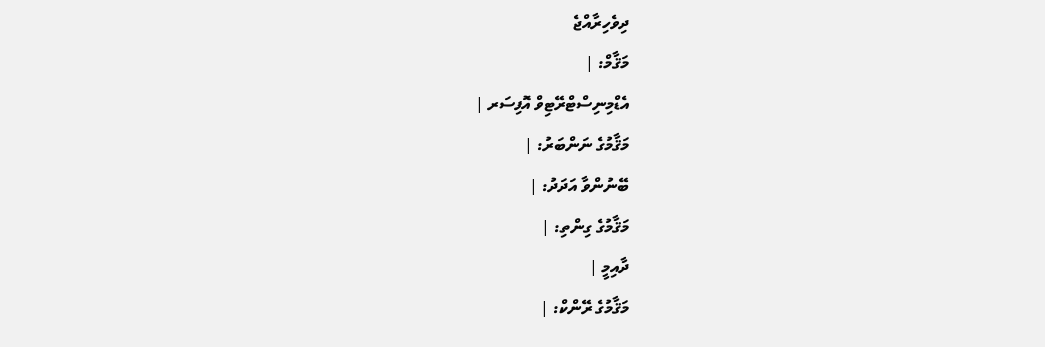ދިވެހިރާއްޖެ
މަޤާމް: |
އެޑްމިނިސްޓްރޭޓިވް އޮފިސަރ |
މަޤާމުގެ ނަންބަރު: |
ބޭނުންވާ އަދަދު: |
މަޤާމުގެ ގިންތި: |
ދާއިމީ |
މަޤާމުގެ ރޭންކް: |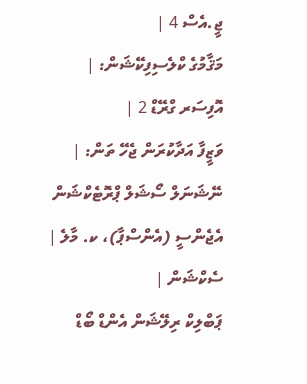ޖީ.އެސް 4 |
މަޤާމުގެ ކްލެސިފިކޭޝަން: |
އޮފިސަރ ގްރޭޑް 2 |
ވަޒީފާ އަދާކުރަން ޖެހޭ ތަން: |
ނޭޝަނަލް ސޯޝަލް ޕްރޮޓެކްޝަން އެޖެންސީ (އެންސްޕާ)، ކ. މާލެ |
ސެކްޝަން |
ޕަބްލިކް ރިލޭޝަން އެންޑް ބޯޑް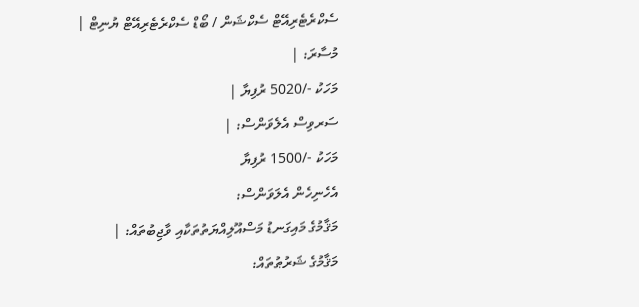ސެކްރެޓެރިއޭޓް ސެކްޝަން / ބޯޑް ސެކްރެޓެރިއޭޓް ޔުނިޓް |
މުސާރަ: |
މަހަކު -/5020 ރުފިޔާ |
ސަރވިސް އެލެވަންސް: |
މަހަކު -/1500 ރުފިޔާ
އެހެނިހެން އެލަވަންސް:
މަޤާމުގެ މައިގަނޑު މަސްއޫލިއްޔަތުތަކާއި ވާޖިބުތައް: |
މަޤާމުގެ ޝަރުޠުތައް: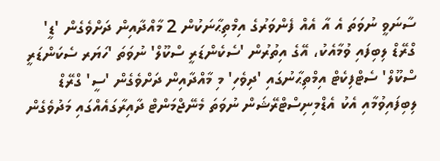ސާނަވީ ނުވަތަ އެ އާ އެއް ފެންވަރުގެ އިމްތިޙާނަކުން 2 މާއްދާއިން ދަށްވެގެން 'ޑީ' ގްރޭޑް ލިބިފައި ވުމާއެކު، އޭގެ އިތުރުން 'ސެކެންޑަރީ ސްކޫލް' ނުވަތަ 'ހަޔަރ ސެކަންޑަރީ ސްކޫލް' ސެޓްފިކެޓް އިމްތިޙާނުގައި 'ދިވެހި' މި މާއްދާއިން ދަށްވެގެން 'ސީ' ގްރޭޑް ލިބިފައިވުމާއި އެކު އެޑްމިނިސްޓްރޭޝަން ނުވަތަ މެނޭޖްމަންޓް ދާއިރާގައެއްގައި މަދުވެގެން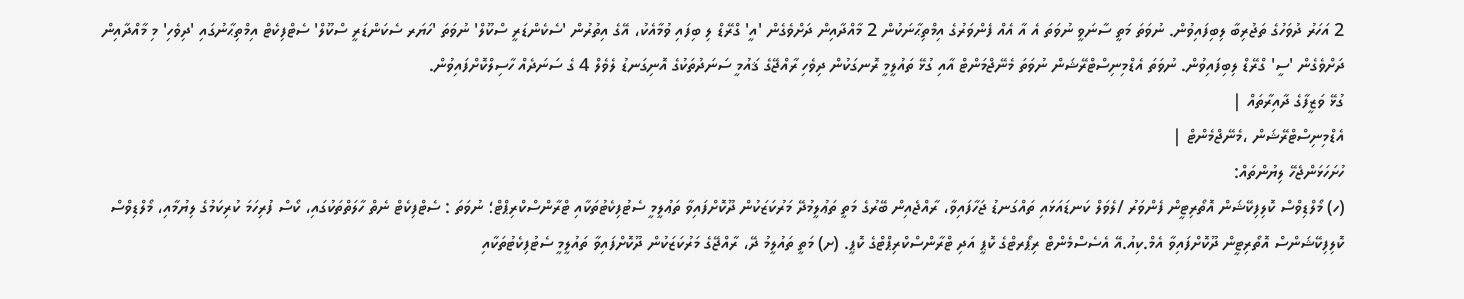2 އަހަރު ދުވަހުގެ ތަޖުރިބާ ލިބިފައިވުން. ނުވަތަ މަތީ ސާނަވީ ނުވަތަ އެ އާ އެއް ފެންވަރުގެ އިމްތިޙާނަކުން 2 މާއްދާއިން ދަށްވެގެން 'އީ' ގްރޭޑް ލި ބިފައި ވުމާއެކު، އޭގެ އިތުރުން 'ސެކެންޑަރީ ސްކޫލް' ނުވަތަ 'ހަޔަރ ސެކަންޑަރީ ސްކޫލް' ސެޓްފިކެޓް އިމްތިޙާނުގައި 'ދިވެހި' މި މާއްދާއިން ދަށްވެގެން 'ސީ' ގްރޭޑް ލިބިފައިވުން. ނުވަތަ އެޑްމިނިސްޓްރޭޝަން ނުވަތަ މެނޭޖްމަންޓް އާއި ގުޅޭ ތައުލީމީ ރޮނގަކުން ދިވެހި ރާއްޖޭގެ ޤައުމީ ސަނަދުތަކުގެ އޮނިގަނޑު ލެވެލް 4 ގެ ސަނަދެއް ހާސިލްކޮށްފައިވުން.
ގުޅޭ ވަޒީފާގެ ދާއިރާތައް |
އެޑްމިނިސްޓްރޭޝަން ،މެނޭޖްމެންޓް |
ހުށަހަޅަންޖެހޭ ލިޔުންތައް:
(ހ) މޯލްޑިވްސް ކޮލިފިކޭޝަން އޮތޯރިޓީން ފެންވަރު /ލެވަލް ކަނޑައަޅައި ތައްގަނޑު ޖަހާފައިވާ، ރާއްޖެއިން ބޭރުގެ މަތީ ތަޢުލީމުދޭ މަރުކަޒަކުން ދޫކޮށްފައިވާ ތަޢުލީމީ ސެޓުފިކެޓުތަކާއި ޓްރާންސްކްރިޕްޓް؛ ނުވަތަ : ސެޓްފިކެޓް ނެތް ހާލަތްތަކުގައި، ކޯސް ފުރިހަމަ ކުރިކަމުގެ ލިޔުމާއި، މޯލްޑިވްސް ކޮލިފިކޭޝަންސް އޮތޯރިޓީން ދޫކޮށްފައިވާ އެމް.ކިއު.އޭ އެސެސްމެންޓް ރިޕޯރޓްގެ ކޮޕީ އަދި ޓްރާންސްކްރިޕްޓްގެ ކޮޕީ. (ށ) މަތީ ތައުލީމު ދޭ، ރާއްޖޭގެ މަރުކަޒަކުން ދޫކޮށްފައިވާ ތައުލީމީ ސެޓުފިކެޓުތަކާއި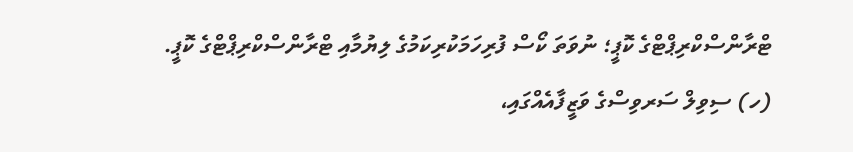ޓްރާންސްކްރިޕްޓްގެ ކޮޕީ؛ ނުވަތަ ކޯސް ފުރިހަމަކުރިކަމުގެ ލިޔުމާއި ޓްރާންސްކްރިޕްޓްގެ ކޮޕީ.
(ހ) ސިވިލް ސަރވިސްގެ ވަޒީފާއެއްގައި،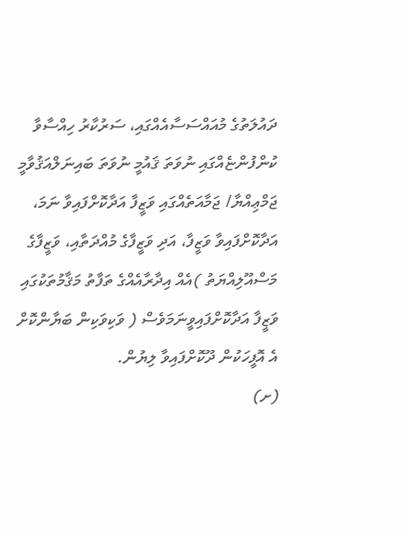ދައުލަތުގެ މުއައްސަސާއެއްގައި، ސަރުކާރު ހިއްސާވާ ކުންފުންޏެއްގައި ނުވަތަ ޤައުމީ ނުވަތަ ބައިނަލްއަޤުވާމީ ޖަމްޢިއްޔާ/ ޖަމާއަތެއްގައި ވަޒީފާ އަދާކޮށްފައިވާ ނަމަ، އަދާކޮށްފައިވާ ވަޒީފާ، އަދި ވަޒީފާގެ މުއްދަތާއި، ވަޒީފާގެ މަސްއޫލިއްޔަތު )އެއް އިދާރާއެއްގެ ތަފާތު މަޤާމުތަކުގައި ވަޒީފާ އަދާކޮށްފައިވީނަމަވެސް ( ވަކިވަކިން ބަޔާންކޮށް އެ އޮފީހަކުން ދޫކޮށްފައިވާ ލިޔުން.
(ށ)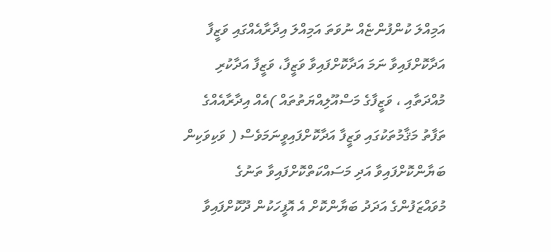އަމިއްލަ ކުންފުންޏެއް ނުވަތަ އަމިއްލަ އިދާރާއެއްގައި ވަޒީފާ އަދާކޮށްފައިވާ ނަމަ އަދާކޮށްފައިވާ ވަޒީފާ، ވަޒީފާ އަދާކުރި މުއްދަތާއި ، ވަޒީފާގެ މަސްއޫލިއްޔަތުތައް )އެއް އިދާރާއެއްގެ ތަފާތު މަޤާމުތަކުގައި ވަޒީފާ އަދާކޮށްފައިވީނަމަވެސް ( ވަކިވަކިން ބަޔާންކޮށްފައިވާ އަދި މަސައްކަތްކޮށްފައިވާ ތަނުގެ މުވައްޒަފުންގެ އަދަދު ބަޔާންކޮށް އެ އޮފީހަކުން ދޫކޮށްފައިވާ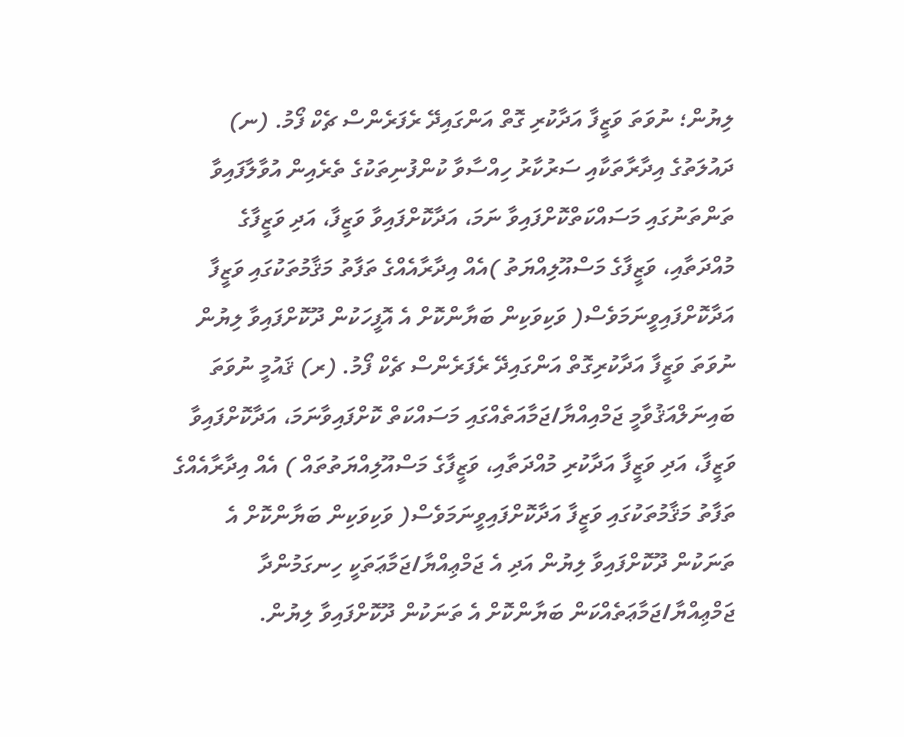ލިޔުން؛ ނުވަތަ ވަޒީފާ އަދާކުރި ގޮތް އަންގައިދޭ ރެފަރެންސް ޗެކް ފޯމު. (ނ) ދައުލަތުގެ އިދާރާތަކާއި ސަރުކާރު ހިއްސާވާ ކުންފުނިތަކުގެ ތެރެއިން އުވާލާފައިވާ ތަންތަނުގައި މަސައްކަތްކޮށްފައިވާ ނަމަ، އަދާކޮށްފައިވާ ވަޒީފާ، އަދި ވަޒީފާގެ މުއްދަތާއި، ވަޒީފާގެ މަސްއޫލިއްޔަތު )އެއް އިދާރާއެއްގެ ތަފާތު މަޤާމުތަކުގައި ވަޒީފާ އަދާކޮށްފައިވީނަމަވެސް( ވަކިވަކިން ބަޔާންކޮށް އެ އޮފީހަކުން ދޫކޮށްފައިވާ ލިޔުން ނުވަތަ ވަޒީފާ އަދާކުރިގޮތް އަންގައިދޭ ރެފަރެންސް ޗެކް ފޯމު. (ރ) ޤައުމީ ނުވަތަ ބައިނަލްއަޤުވާމީ ޖަމްއިއްޔާ/ޖަމާއަތެއްގައި މަސައްކަތް ކޮށްފައިވާނަމަ، އަދާކޮށްފައިވާ ވަޒީފާ، އަދި ވަޒީފާ އަދާކުރި މުއްދަތާއި، ވަޒީފާގެ މަސްއޫލިއްޔަތުތައް ) އެއް އިދާރާއެއްގެ ތަފާތު މަޤާމުތަކުގައި ވަޒީފާ އަދާކޮށްފައިވީނަމަވެސް( ވަކިވަކިން ބަޔާންކޮށް އެ ތަނަކުން ދޫކޮށްފައިވާ ލިޔުން އަދި އެ ޖަމްޢިއްޔާ/ޖަމާޢަތަކީ ހިނގަމުންދާ ޖަމްޢިއްޔާ/ޖަމާޢަތެއްކަން ބަޔާންކޮށް އެ ތަނަކުން ދޫކޮށްފައިވާ ލިޔުން.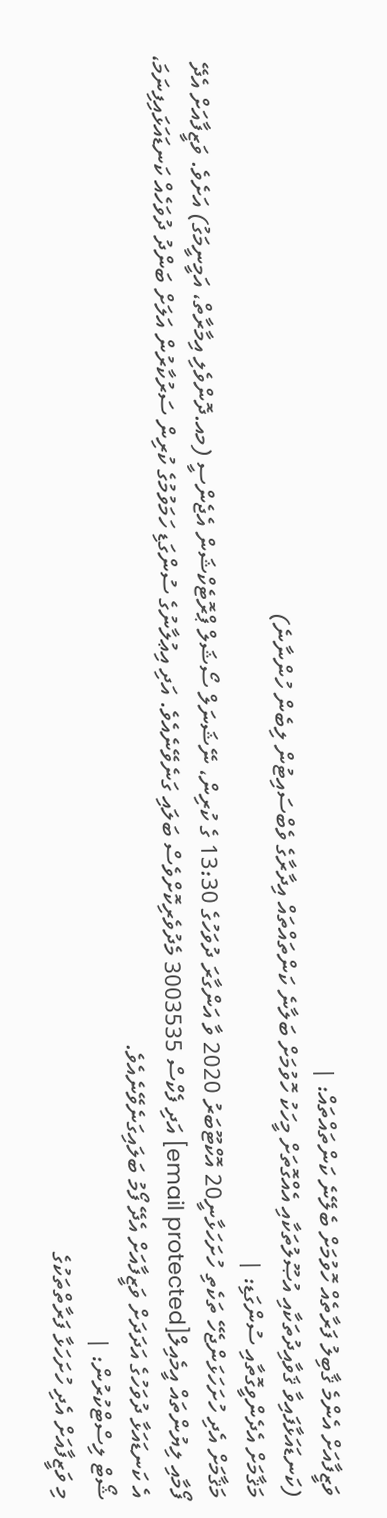ވަޒީފާއަށް އެންމެ ޤާބިލު ފަރާތެއް ހޮވުމަށް ބެލޭނެ ކަންތައްތައް: |
(ކަނޑައަޅާފައިވާ ޤަވާއިދުތަކާއި އުޞޫލުތަކާއި އެއްގޮތަށް މީހަކު ހޮވުމަށް ބަލާނެ ކަންތައްތައް އިދާރާގެ ވެބްސައިޓުން ލިބެން ހުންނާނެ)
މަޤާމަށް އެދެންވީގޮތާއި ސުންގަޑި: |
މަޤާމަށް އެދި ހުށަހަޅަންޖެހޭ ތަކެތި ހުށަހަޅާނީ20 އޮކްޓޫބަރު 2020 ވާ އަންގާރަ ދުވަހުގެ 13:30 ގެ ކުރިން، ނޭޝަނަލް ސޯޝަލް ޕްރޮޓެކްޝަން އެޖެންސީ (މއ.ދޮންވެލި އިމާރާތް، އަމީނީމަގު) އަށެވެ. ވަޒީފާއަށް އެދޭ ފޯމާއި ލިޔުންތައް އީމެއިލް[email protected] އަދި ފެކްސް 3003535 މެދުވެރިކޮށްވެސް ބަލައި ގަނެވޭނެއެވެ. އަދި އިޢުލާނުގެ ސުންގަޑި ހަމަވުމުގެ ކުރިން ސަރުކާރުން އަލަށް ބަންދު ދުވަހެއް ކަނޑައަޅައިފިނަމަ، އެ ކަނޑައަޅާ ދުވަހުގެ އަދަދަށް ވަޒީފާއަށް އެދޭ ފޯމު ބަލައިގަނެވޭނެއެވެ.
ޝޯޓް ލިސްޓްކުރުން: |
މި ވަޒީފާއަށް އެދި ހުށަހަޅާ ފަރާތްތަކުގެ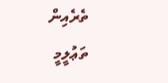ތެރެއިން ތަޢުލީމީ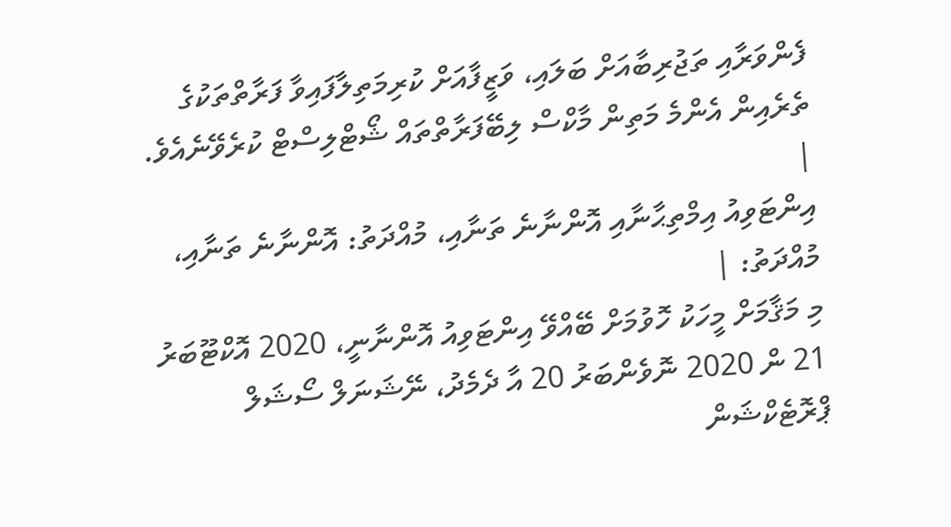ފެންވަރާއި ތަޖުރިބާއަށް ބަލައި، ވަޒީފާއަށް ކުރިމަތިލާފައިވާ ފަރާތްތަކުގެ ތެރެއިން އެންމެ މަތިން މާކްސް ލިބޭފަރާތްތައް ޝޯޓްލިސްޓް ކުރެވޭނެއެވެ. |
އިންޓަވިއު އިމްތިޙާނާއި އޮންނާނެ ތަނާއި، މުއްދަތު: އޮންނާނެ ތަނާއި، މުއްދަތު: |
މި މަޤާމަށް މީހަކު ހޮވުމަށް ބޭއްވޭ އިންޓަވިއު އޮންނާނީ، 2020 އޮކްޓޫބަރު 21 ން 2020 ނޮވެންބަރު 20 އާ ދެމެދު، ނޭޝަނަލް ސޯޝަލް ޕްރޮޓެކްޝަން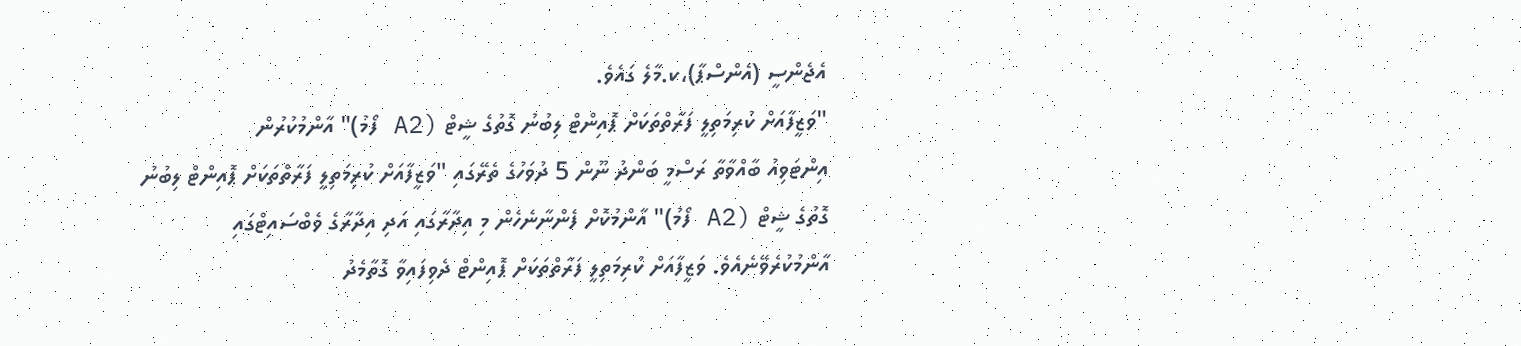އެޖެންސީ (އެންސްޕާ)،ކ.މާލެ ގައެވެ.
"ވަޒީފާއަށް ކުރިމަތިލީ ފަރާތްތަކަށް ޕޮއިންޓް ލިބުނު ގޮތުގެ ޝީޓް (A2 ފޯމު)" އާންމުކުރުން
އިންޓަވިއު ބާއްވާތާ ރަސްމީ ބަންދު ނޫން 5 ދުވަހުގެ ތެރޭގައި "ވަޒީފާއަށް ކުރިމަތިލީ ފަރާތްތަކަށް ޕޮއިންޓް ލިބުނު ގޮތުގެ ޝީޓް (A2 ފޯމު)" އާންމުކޮށް ފެންނާނެހެން މި އިދާރާގައި އަދި އިދާރާގެ ވެބްސައިޓްގައި އާންމުކުރެވޭނެއެވެ. ވަޒީފާއަށް ކުރިމަތިލީ ފަރާތްތަކަށް ޕޮއިންޓް ދެވިފައިވާ ގޮތާމެދު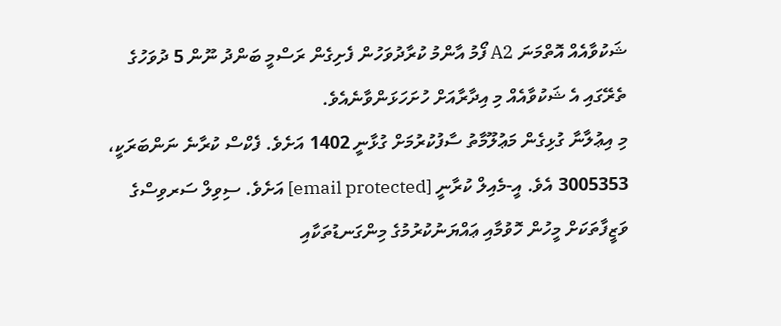ޝަކުވާއެއް އޮތްމަނަ A2 ފޯމު އާންމު ކުރާދުވަހުން ފެށިގެން ރަސްމީ ބަންދު ނޫން 5 ދުވަހުގެ ތެރޭގައި އެ ޝަކުވާއެއް މި އިދާރާއަށް ހުށަހަޅަންވާނެއެވެ.
މި އިޢުލާނާ ގުޅިގެން މަޢުލޫމާތު ސާފުކުރުމަށް ގުޅާނީ 1402 އަށެވެ. ފެކްސް ކުރާނެ ނަންބަރަކީ، 3005353 އެވެ. އީ-މެއިލް ކުރާނީ [email protected] އަށެވެ. ސިވިލް ސަރވިސްގެ ވަޒީފާތަކަށް މީހުން ހޮވުމާއި ޢައްޔަނުކުރުމުގެ މިންގަނޑުތަކާއި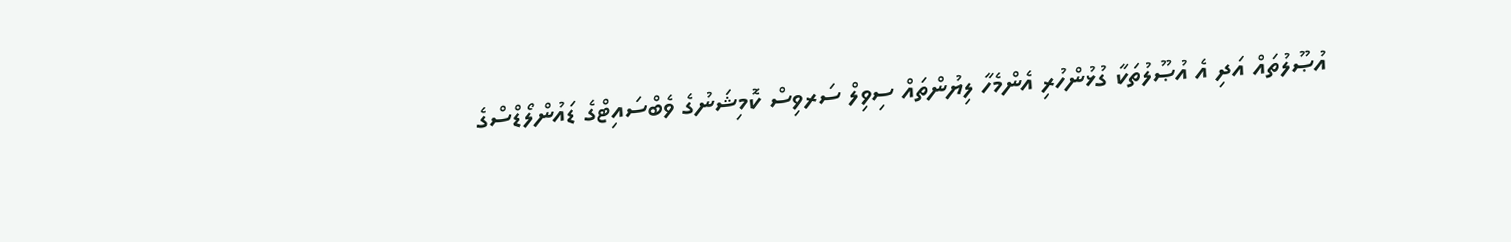އުޞޫލުތައް އަދި އެ އުޞޫލުތަކާ ގުޅުންހުރި އެންމެހާ ލިޔުންތައް ސިވިލް ސަރވިސް ކޮމިޝަނުގެ ވެބްސައިޓްގެ ޑައުންލޯޑްސްގެ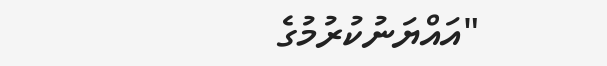"އައްޔަނުކުރުމުގެ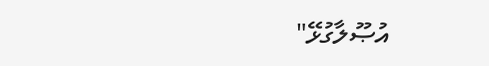އުޞޫލާގުޅޭ"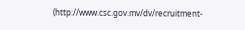(http://www.csc.gov.mv/dv/recruitment-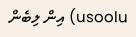usoolu) އިން ލިބެން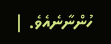ހުންނާނެއެވެ. |